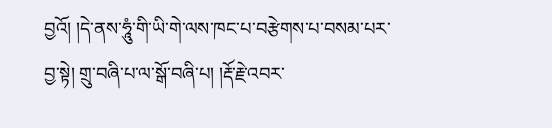བྱའོ། །དེ་ནས་ཧཱུཾ་གི་ཡི་གེ་ལས་ཁང་པ་བརྩེགས་པ་བསམ་པར་བྱ་སྟེ། གྲུ་བཞི་པ་ལ་སྒོ་བཞི་པ། །རྡོ་རྗེ་འབར་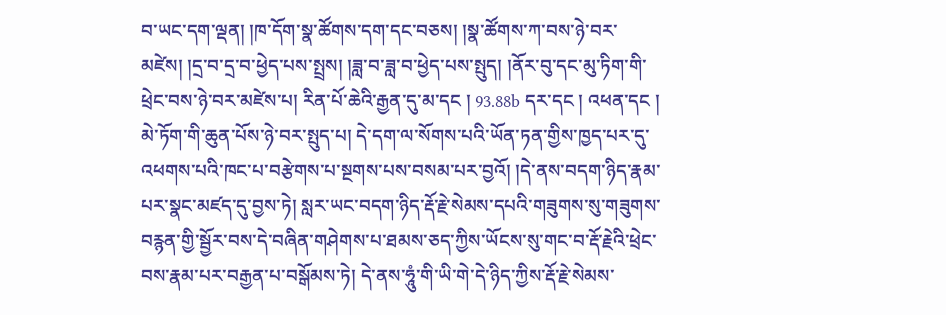བ་ཡང་དག་ལྡན། །ཁ་དོག་སྣ་ཚོགས་དག་དང་བཅས། །སྣ་ཚོགས་ཀ་བས་ཉེ་བར་མཛེས། །དྲ་བ་དྲ་བ་ཕྱེད་པས་སྤྲས། །ཟླ་བ་ཟླ་བ་ཕྱེད་པས་སྤུད། །ནོར་བུ་དང་མུ་ཏིག་གི་ཕྲེང་བས་ཉེ་བར་མཛེས་པ། རིན་པོ་ཆེའི་རྒྱན་དུ་མ་དང ། 93.88b དར་དང ། འཕན་དང ། མེ་ཏོག་གི་ཆུན་པོས་ཉེ་བར་སྤུད་པ། དེ་དག་ལ་སོགས་པའི་ཡོན་ཏན་གྱིས་ཁྱད་པར་དུ་འཕགས་པའི་ཁང་པ་བརྩེགས་པ་སྔགས་པས་བསམ་པར་བྱའོ། །དེ་ནས་བདག་ཉིད་རྣམ་པར་སྣང་མཛད་དུ་བྱས་ཏེ། སླར་ཡང་བདག་ཉིད་རྡོ་རྗེ་སེམས་དཔའི་གཟུགས་སུ་གཟུགས་བརྙན་གྱི་སྦྱོར་བས་དེ་བཞིན་གཤེགས་པ་ཐམས་ཅད་ཀྱིས་ཡོངས་སུ་གང་བ་རྡོ་རྗེའི་ཕྲེང་བས་རྣམ་པར་བརྒྱན་པ་བསྒོམས་ཏེ། དེ་ནས་ཧཱུཾ་གི་ཡི་གེ་དེ་ཉིད་ཀྱིས་རྡོ་རྗེ་སེམས་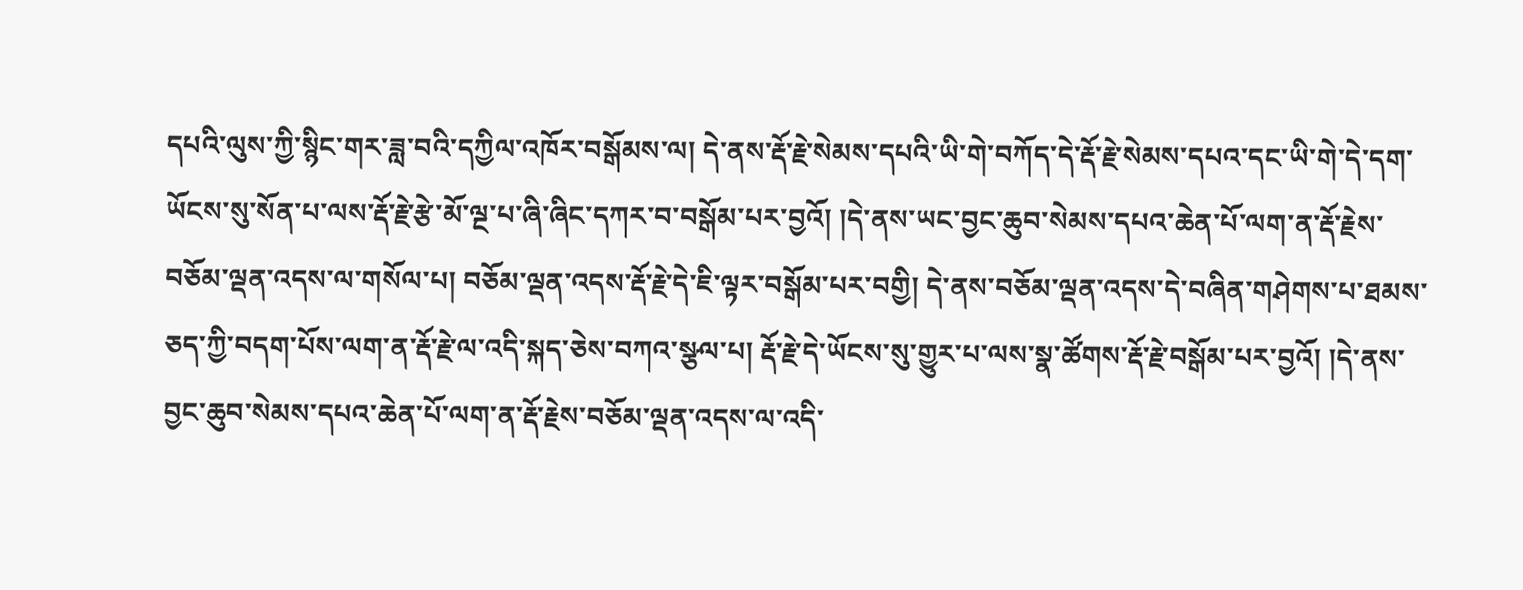དཔའི་ལུས་ཀྱི་སྙིང་གར་ཟླ་བའི་དཀྱིལ་འཁོར་བསྒོམས་ལ། དེ་ནས་རྡོ་རྗེ་སེམས་དཔའི་ཡི་གེ་བཀོད་དེ་རྡོ་རྗེ་སེམས་དཔའ་དང་ཡི་གེ་དེ་དག་ཡོངས་སུ་སོན་པ་ལས་རྡོ་རྗེ་རྩེ་མོ་ལྔ་པ་ཞི་ཞིང་དཀར་བ་བསྒོམ་པར་བྱའོ། །དེ་ནས་ཡང་བྱང་ཆུབ་སེམས་དཔའ་ཆེན་པོ་ལག་ན་རྡོ་རྗེས་བཅོམ་ལྡན་འདས་ལ་གསོལ་པ། བཅོམ་ལྡན་འདས་རྡོ་རྗེ་དེ་ཇི་ལྟར་བསྒོམ་པར་བགྱི། དེ་ནས་བཅོམ་ལྡན་འདས་དེ་བཞིན་གཤེགས་པ་ཐམས་ཅད་ཀྱི་བདག་པོས་ལག་ན་རྡོ་རྗེ་ལ་འདི་སྐད་ཅེས་བཀའ་སྩལ་པ། རྡོ་རྗེ་དེ་ཡོངས་སུ་གྱུར་པ་ལས་སྣ་ཚོགས་རྡོ་རྗེ་བསྒོམ་པར་བྱའོ། །དེ་ནས་བྱང་ཆུབ་སེམས་དཔའ་ཆེན་པོ་ལག་ན་རྡོ་རྗེས་བཅོམ་ལྡན་འདས་ལ་འདི་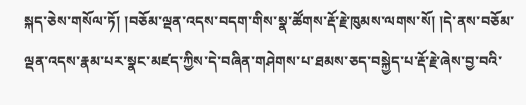སྐད་ཅེས་གསོལ་ཏོ། །བཅོམ་ལྡན་འདས་བདག་གིས་སྣ་ཚོགས་རྡོ་རྗེ་ཁུམས་ལགས་སོ། །དེ་ནས་བཅོམ་ལྡན་འདས་རྣམ་པར་སྣང་མཛད་ཀྱིས་དེ་བཞིན་གཤེགས་པ་ཐམས་ཅད་བསྐྱེད་པ་རྡོ་རྗེ་ཞེས་བྱ་བའི་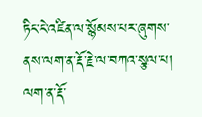ཏིང་ངེ་འཛིན་ལ་སྙོམས་པར་ཞུགས་ནས་ལག་ན་རྡོ་རྗེ་ལ་བཀའ་སྩལ་པ། ལག་ན་རྡོ་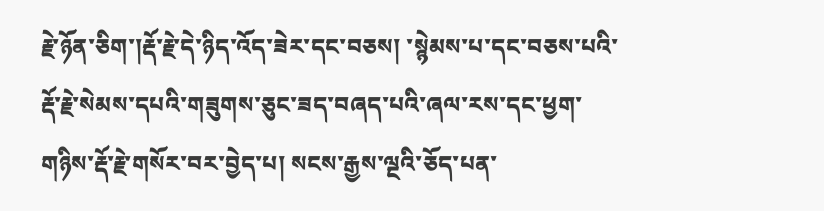རྗེ་ཉོན་ཅིག་།རྡོ་རྗེ་དེ་ཉིད་འོད་ཟེར་དང་བཅས། ་སྙེམས་པ་དང་བཅས་པའི་རྡོ་རྗེ་སེམས་དཔའི་གཟུགས་ཅུང་ཟད་བཞད་པའི་ཞལ་རས་དང་ཕྱག་གཉིས་རྡོ་རྗེ་གསོར་བར་བྱེད་པ། སངས་རྒྱས་ལྔའི་ཅོད་པན་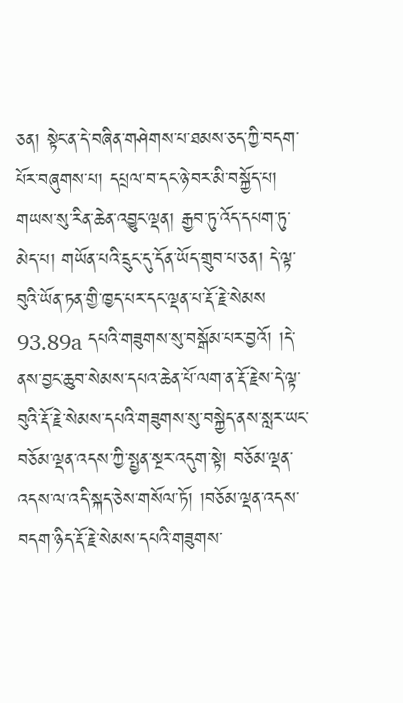ཅན། སྟེང་ན་དེ་བཞིན་གཤེགས་པ་ཐམས་ཅད་ཀྱི་བདག་པོར་བཞུགས་པ། དཔྲལ་བ་དང་ཉེ་བར་མི་བསྐྱོད་པ། གཡས་སུ་རིན་ཆེན་འབྱུང་ལྡན། རྒྱབ་ཏུ་འོད་དཔག་ཏུ་མེད་པ། གཡོན་པའི་དྲུང་དུ་དོན་ཡོད་གྲུབ་པ་ཅན། དེ་ལྟ་བུའི་ཡོན་ཏན་གྱི་ཁྱད་པར་དང་ལྡན་པ་རྡོ་རྗེ་སེམས 93.89a དཔའི་གཟུགས་སུ་བསྒོམ་པར་བྱའོ། །དེ་ནས་བྱང་ཆུབ་སེམས་དཔའ་ཆེན་པོ་ལག་ན་རྡོ་རྗེས་དེ་ལྟ་བུའི་རྡོ་རྗེ་སེམས་དཔའི་གཟུགས་སུ་བསྐྱེད་ནས་སླར་ཡང་བཅོམ་ལྡན་འདས་ཀྱི་སྤྱན་སྔར་འདུག་སྟེ། བཅོམ་ལྡན་འདས་ལ་འདི་སྐད་ཅེས་གསོལ་ཏོ། །བཅོམ་ལྡན་འདས་བདག་ཉིད་རྡོ་རྗེ་སེམས་དཔའི་གཟུགས་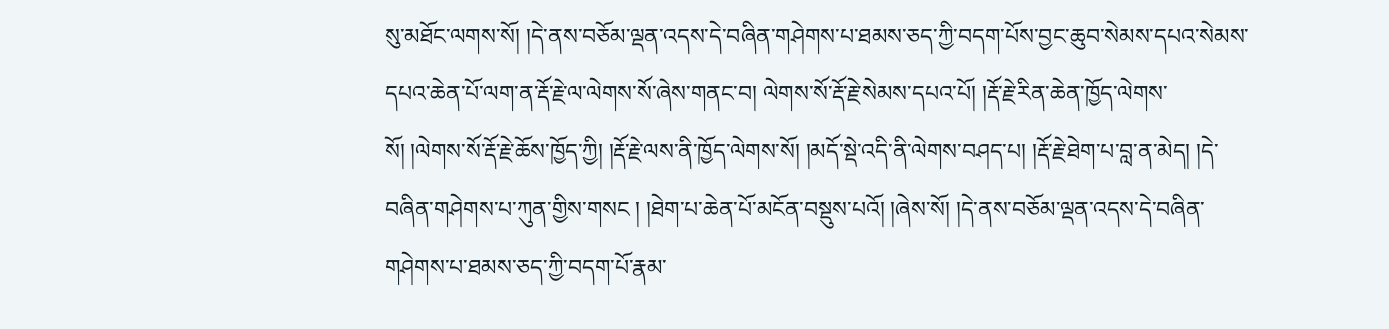སུ་མཐོང་ལགས་སོ། །དེ་ནས་བཅོམ་ལྡན་འདས་དེ་བཞིན་གཤེགས་པ་ཐམས་ཅད་ཀྱི་བདག་པོས་བྱང་ཆུབ་སེམས་དཔའ་སེམས་དཔའ་ཆེན་པོ་ལག་ན་རྡོ་རྗེ་ལ་ལེགས་སོ་ཞེས་གནང་བ། ལེགས་སོ་རྡོ་རྗེ་སེམས་དཔའ་པོ། །རྡོ་རྗེ་རིན་ཆེན་ཁྱོད་ལེགས་སོ། །ལེགས་སོ་རྡོ་རྗེ་ཆོས་ཁྱོད་ཀྱི། །རྡོ་རྗེ་ལས་ནི་ཁྱོད་ལེགས་སོ། །མདོ་སྡེ་འདི་ནི་ལེགས་བཤད་པ། །རྡོ་རྗེ་ཐེག་པ་བླ་ན་མེད། །དེ་བཞིན་གཤེགས་པ་ཀུན་གྱིས་གསང ། །ཐེག་པ་ཆེན་པོ་མངོན་བསྡུས་པའོ། །ཞེས་སོ། །དེ་ནས་བཅོམ་ལྡན་འདས་དེ་བཞིན་གཤེགས་པ་ཐམས་ཅད་ཀྱི་བདག་པོ་རྣམ་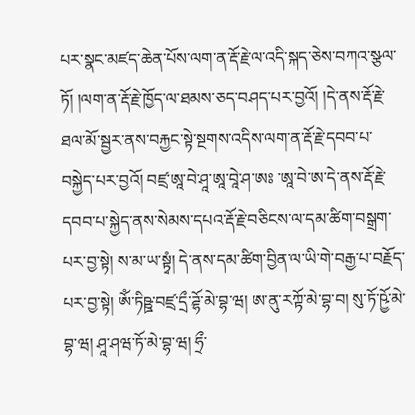པར་སྣང་མཛད་ཆེན་པོས་ལག་ན་རྡོ་རྗེ་ལ་འདི་སྐད་ཅེས་བཀའ་སྩལ་ཏོ། །ལག་ན་རྡོ་རྗེ་ཁྱོད་ལ་ཐམས་ཅད་བཤད་པར་བྱའོ། །དེ་ནས་རྡོ་རྗེ་ཐལ་མོ་སྦྱར་ནས་བརྐྱང་སྟེ་སྔགས་འདིས་ལག་ན་རྡོ་རྗེ་དབབ་པ་བསྐྱེད་པར་བྱའོ། བཛྲ་ཨཱ་བེ་ཤཱ་ཨཱ་བཱེ་ཤ་ཨཿ ་ཨཱ་བེ་ཨ་དེ་ནས་རྡོ་རྗེ་དབབ་པ་སྐྱེད་ནས་སེམས་དཔའ་རྡོ་རྗེ་བཅིངས་ལ་དམ་ཚིག་བསྒྲག་པར་བྱ་སྟེ། ས་མ་ཡ་སྟྭཾ། དེ་ནས་དམ་ཚིག་བྱིན་ལ་ཡི་གེ་བརྒྱ་པ་བརྗོད་པར་བྱ་སྟེ། ཨོཾ་ཏིཥྛ་བཛྲ་དྲྀ་ཌྷོ་མེ་བྷ་ཝ། ཨ་ནུ་རཀྟོ་མེ་བྷ་བ། སུ་ཏོ་ཥྱོ་མེ་བྷ་ཝ། ཤཱ་ཤཝ་ཏོ་མེ་བྷ་ཝ། ཧྲྀ་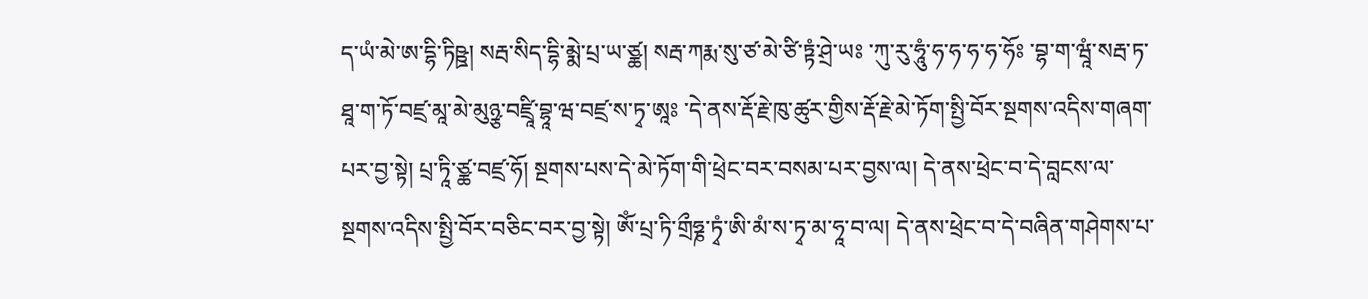ད་ཡཾ་མེ་ཨ་དྷི་ཏིཥྛ། སརྦ་སིད་དྷི་མྨེ་པྲ་ཡ་ཙྪ། སརྦ་ཀརྨ་སུ་ཙ་མེ་ཙི་ཏྟཾ་ཤྲེ་ཡཿ ་ཀུ་རུ་ཧཱུཾ་ཧ་ཧ་ཧ་ཧ་ཧོཿ ་བྷ་ག་ཝཱཾ་སརྦ་ཏ་ཐཱ་ག་ཏོ་བཛྲ་མཱ་མེ་མུཉྩ་བཛྲཱི་བྷཱ་ཝ་བཛྲ་ས་ཏྭ་ཨཱཿ ་དེ་ནས་རྡོ་རྗེ་ཁུ་ཚུར་གྱིས་རྡོ་རྗེ་མེ་ཏོག་སྤྱི་བོར་སྔགས་འདིས་གཞག་པར་བྱ་སྟེ། པྲ་ཏཱི་ཙྪ་བཛྲ་ཧོ། སྔགས་པས་དེ་མེ་ཏོག་གི་ཕྲེང་བར་བསམ་པར་བྱས་ལ། དེ་ནས་ཕྲེང་བ་དེ་བླངས་ལ་སྔགས་འདིས་སྤྱི་བོར་བཅིང་བར་བྱ་སྟེ། ཨོཾ་པྲ་ཏི་གྲྀཧྞ་ཏྭཾ་ཨི་མཾ་ས་ཏྭ་མ་ཧཱ་བ་ལ། དེ་ནས་ཕྲེང་བ་དེ་བཞིན་གཤེགས་པ་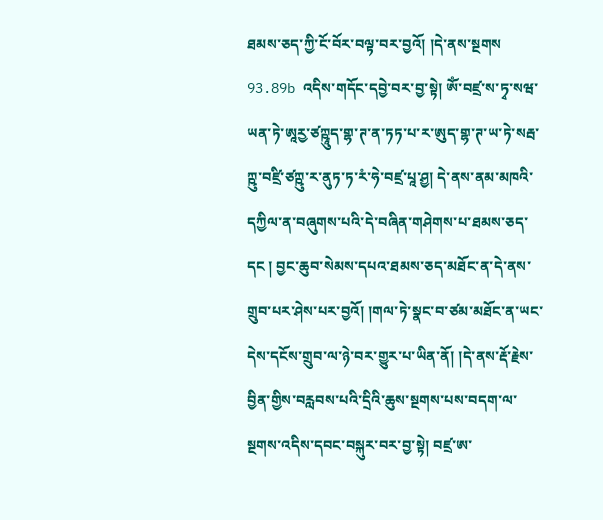ཐམས་ཅད་ཀྱི་ངོ་བོར་བལྟ་བར་བྱའོ། །དེ་ནས་སྔགས 93.89b འདིས་གདོང་དབྱེ་བར་བྱ་སྟེ། ཨོཾ་བཛྲ་ས་ཏྭ་སཝ་ཡན་ཏེ་ཨཱརྱ་ཙཀྵཱུད་གྷ་ཊ་ན་ཏཏ་པ་ར་ཨུད་གྷ་ཊ་ཡ་ཏེ་སརྦ་ཀྵུ་བཛྲི་ཙཀྵུ་ར་ནུཏ་ཏ་རཾ་ཧེ་བཛྲ་པཱ་ཤྱ། དེ་ནས་ནམ་མཁའི་དཀྱིལ་ན་བཞུགས་པའི་དེ་བཞིན་གཤེགས་པ་ཐམས་ཅད་དང ། བྱང་ཆུབ་སེམས་དཔའ་ཐམས་ཅད་མཐོང་ན་དེ་ནས་གྲུབ་པར་ཤེས་པར་བྱའོ། །གལ་ཏེ་སྣང་བ་ཙམ་མཐོང་ན་ཡང་དེས་དངོས་གྲུབ་ལ་ཉེ་བར་གྱུར་པ་ཡིན་ནོ། །དེ་ནས་རྡོ་རྗེས་བྱིན་གྱིས་བརླབས་པའི་དྲིའི་ཆུས་སྔགས་པས་བདག་ལ་སྔགས་འདིས་དབང་བསྐུར་བར་བྱ་སྟེ། བཛྲ་ཨ་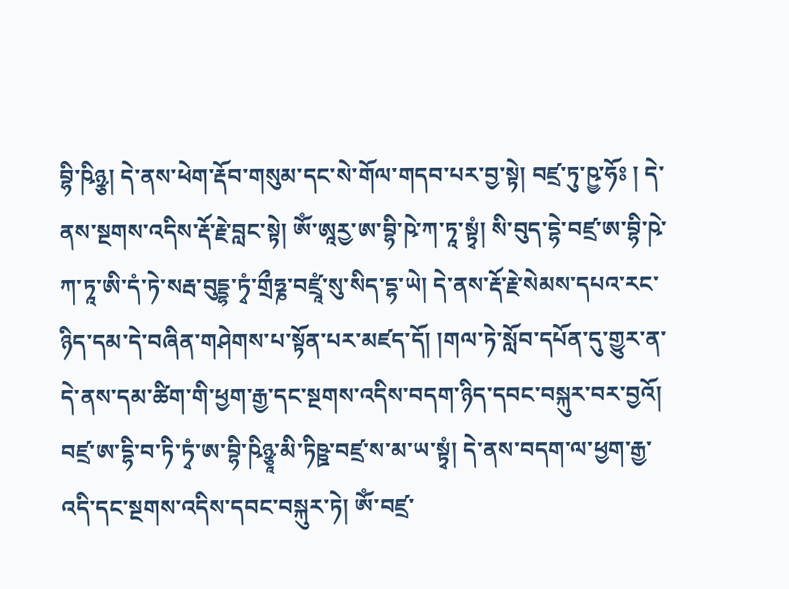བྷི་ཥིཉྩ། དེ་ནས་ཕེག་རྡོབ་གསུམ་དང་སེ་གོལ་གདབ་པར་བྱ་སྟེ། བཛྲ་ཏུ་ཥྱ་ཧོཿ ། དེ་ནས་སྔགས་འདིས་རྡོ་རྗེ་བླང་སྟེ། ཨོཾ་ཨཱརྱ་ཨ་བྷི་ཥེ་ཀ་ཏཱ་སྟྭཾ། སི་བུད་དྷེ་བཛྲ་ཨ་བྷི་ཥེ་ཀ་ཏཱ་ཨི་དཾ་ཏེ་སརྦ་བུདྡྷ་ཏྭཾ་གྲྀཧྞ་བཛྲཱཾ་སུ་སིད་དྷ་ཡེ། དེ་ནས་རྡོ་རྗེ་སེམས་དཔའ་རང་ཉིད་དམ་དེ་བཞིན་གཤེགས་པ་སྟོན་པར་མཛད་དོ། །གལ་ཏེ་སློབ་དཔོན་དུ་གྱུར་ན་དེ་ནས་དམ་ཚིག་གི་ཕྱག་རྒྱ་དང་སྔགས་འདིས་བདག་ཉིད་དབང་བསྐུར་བར་བྱའོ། བཛྲ་ཨ་དྷི་བ་ཏི་ཏྭཾ་ཨ་བྷི་ཥིཉྩཱ་མི་ཏིཥྛ་བཛྲ་ས་མ་ཡ་སྟྭཾ། དེ་ནས་བདག་ལ་ཕྱག་རྒྱ་འདི་དང་སྔགས་འདིས་དབང་བསྐུར་ཏེ། ཨོཾ་བཛྲ་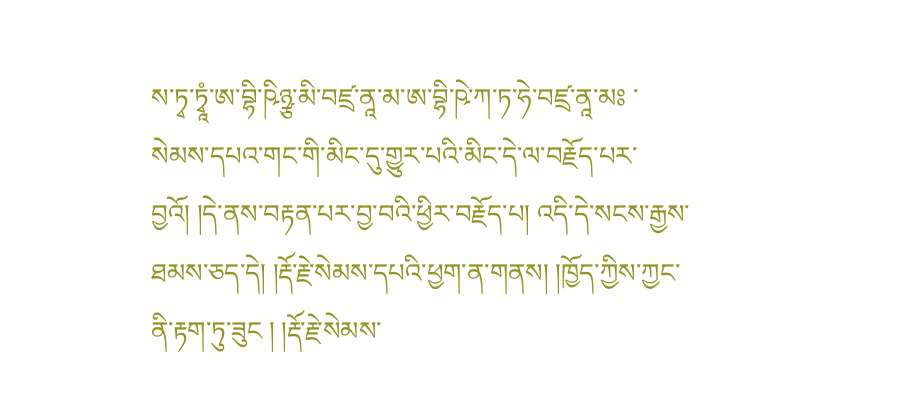ས་ཏྭ་ཏྭཱཾ་ཨ་བྷི་ཥིཉྩ་མི་བཛྲ་ནཱ་མ་ཨ་བྷི་ཥེ་ཀ་ཏ་ཧེ་བཛྲ་ནཱ་མཿ ་སེམས་དཔའ་གང་གི་མིང་དུ་གྱུར་པའི་མིང་དེ་ལ་བརྗོད་པར་བྱའོ། །དེ་ནས་བརྟན་པར་བྱ་བའི་ཕྱིར་བརྗོད་པ། འདི་དེ་སངས་རྒྱས་ཐམས་ཅད་དེ། །རྡོ་རྗེ་སེམས་དཔའི་ཕྱག་ན་གནས། །ཁྱོད་ཀྱིས་ཀྱང་ནི་རྟག་ཏུ་ཟུང ། །རྡོ་རྗེ་སེམས་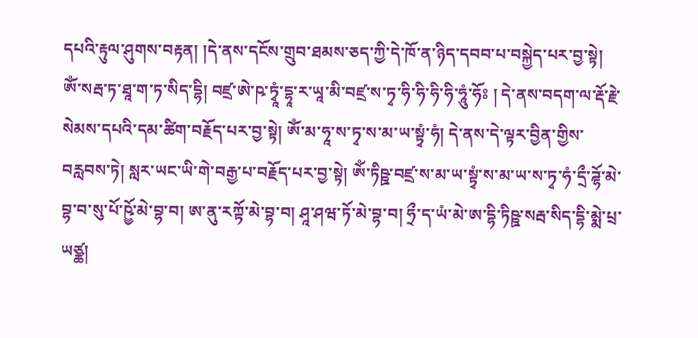དཔའི་རྟུལ་ཤུགས་བརྟན། །དེ་ནས་དངོས་གྲུབ་ཐམས་ཅད་ཀྱི་དེ་ཁོ་ན་ཉིད་དབབ་པ་བསྐྱེད་པར་བྱ་སྟེ། ཨོཾ་སརྦ་ཏ་ཐཱ་ག་ཏ་སིད་དྷི། བཛྲ་ཨེ་ཥ་ཏྭཱཾ་དྷཱ་ར་ཡཱ་མི་བཛྲ་ས་ཏྭ་ཧི་ཧི་ཧི་ཧི་ཧཱུཾ་ཧོཿ ། དེ་ནས་བདག་ལ་རྡོ་རྗེ་སེམས་དཔའི་དམ་ཚིག་བརྗོད་པར་བྱ་སྟེ། ཨོཾ་མ་ཧཱ་ས་ཏྭ་ས་མ་ཡ་སྟྭཾ་ཧཾ། དེ་ནས་དེ་ལྟར་བྱིན་གྱིས་བརླབས་ཏེ། སླར་ཡང་ཡི་གེ་བརྒྱ་པ་བརྗོད་པར་བྱ་སྟེ། ཨོཾ་ཏིཥྛ་བཛྲ་ས་མ་ཡ་སྟྭཾ་ས་མ་ཡ་ས་ཏྭ་ཧཾ་དྲྀ་ཌྷོ་མེ་བྷ་བ་སུ་པོ་ཥྱོ་མེ་བྷ་བ། ཨ་ནུ་རཀྟོ་མེ་བྷ་བ། ཤཱ་ཤཝ་ཏོ་མེ་བྷ་བ། ཧྲྀ་ད་ཡཾ་མེ་ཨ་དྷི་ཏིཥྛ་སརྦ་སིད་དྷི་མྨེ་པྲ་ཡཙྪ།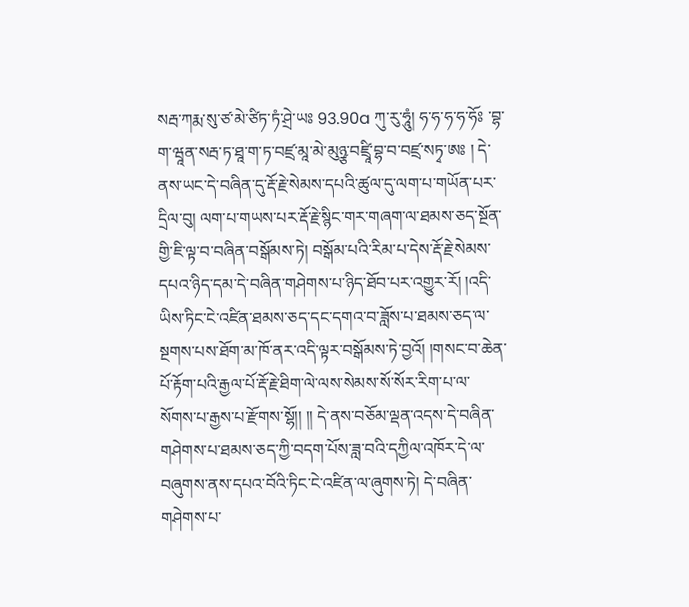སརྦ་ཀརྨ་སུ་ཙ་མེ་ཙིཏ་ཏཾ་ཤྲེ་ཡཿ 93.90a ཀུ་རུ་ཧཱུཾ། ཧ་ཧ་ཧ་ཧ་ཧོཿ ་བྷ་ག་ཝཱན་སརྦ་ཏ་ཐཱ་ག་ཏ་བཛྲ་མཱ་མེ་མུཉྩ་བཛྲཱི་བྷ་བ་བཛྲ་སཏྭ་ཨཿ ། དེ་ནས་ཡང་དེ་བཞིན་དུ་རྡོ་རྗེ་སེམས་དཔའི་ཚུལ་དུ་ལག་པ་གཡོན་པར་དྲིལ་བུ། ལག་པ་གཡས་པར་རྡོ་རྗེ་སྙིང་གར་གཞག་ལ་ཐམས་ཅད་སྔོན་གྱི་ཇི་ལྟ་བ་བཞིན་བསྒོམས་ཏེ། བསྒོམ་པའི་རིམ་པ་དེས་རྡོ་རྗེ་སེམས་དཔའ་ཉིད་དམ་དེ་བཞིན་གཤེགས་པ་ཉིད་ཐོབ་པར་འགྱུར་རོ། །འདི་ཡིས་ཏིང་ངེ་འཛིན་ཐམས་ཅད་དང་དགའ་བ་ཟློས་པ་ཐམས་ཅད་ལ་སྔགས་པས་ཐོག་མ་ཁོ་ནར་འདི་ལྟར་བསྒོམས་ཏེ་བྱའོ། །གསང་བ་ཆེན་པོ་རྟོག་པའི་རྒྱལ་པོ་རྡོ་རྗེ་ཐིག་ལེ་ལས་སེམས་སོ་སོར་རིག་པ་ལ་སོགས་པ་རྒྱས་པ་རྫོགས་སྷོ།། །། དེ་ནས་བཅོམ་ལྡན་འདས་དེ་བཞིན་གཤེགས་པ་ཐམས་ཅད་ཀྱི་བདག་པོས་ཟླ་བའི་དཀྱིལ་འཁོར་དེ་ལ་བཞུགས་ནས་དཔའ་བོའི་ཏིང་ངེ་འཛིན་ལ་ཞུགས་ཏེ། དེ་བཞིན་གཤེགས་པ་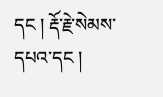དང ། རྡོ་རྗེ་སེམས་དཔའ་དང །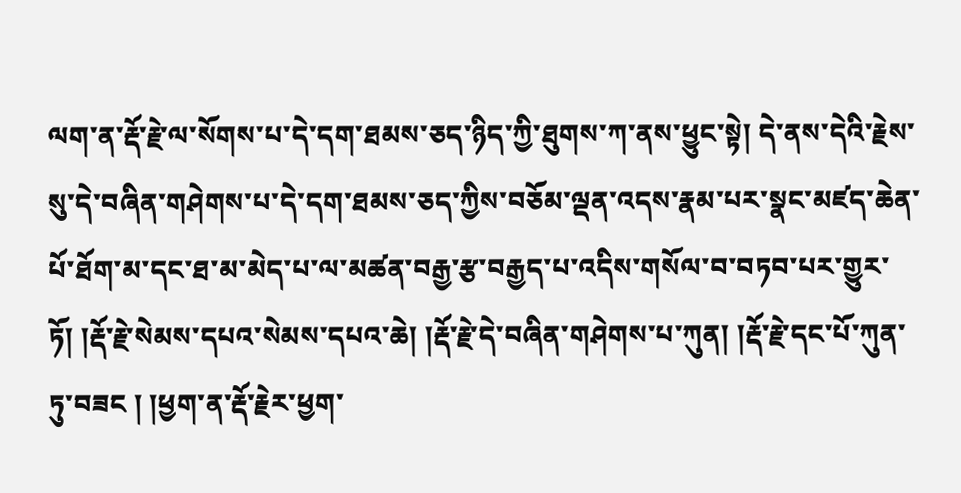ལག་ན་རྡོ་རྗེ་ལ་སོགས་པ་དེ་དག་ཐམས་ཅད་ཉིད་ཀྱི་ཐུགས་ཀ་ནས་ཕྱུང་སྟེ། དེ་ནས་དེའི་རྗེས་སུ་དེ་བཞིན་གཤེགས་པ་དེ་དག་ཐམས་ཅད་ཀྱིས་བཅོམ་ལྡན་འདས་རྣམ་པར་སྣང་མཛད་ཆེན་པོ་ཐོག་མ་དང་ཐ་མ་མེད་པ་ལ་མཚན་བརྒྱ་རྩ་བརྒྱད་པ་འདིས་གསོལ་བ་བཏབ་པར་གྱུར་ཏོ། །རྡོ་རྗེ་སེམས་དཔའ་སེམས་དཔའ་ཆེ། །རྡོ་རྗེ་དེ་བཞིན་གཤེགས་པ་ཀུན། །རྡོ་རྗེ་དང་པོ་ཀུན་ཏུ་བཟང ། །ཕྱག་ན་རྡོ་རྗེར་ཕྱག་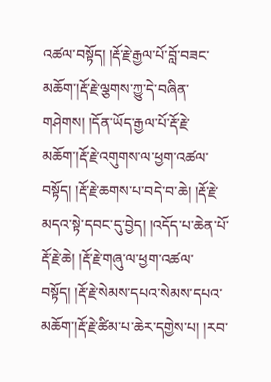འཚལ་བསྟོད། །རྡོ་རྗེ་རྒྱལ་པོ་བློ་བཟང་མཆོག་།རྡོ་རྗེ་ལྕགས་ཀྱུ་དེ་བཞིན་གཤེགས། །དོན་ཡོད་རྒྱལ་པོ་རྡོ་རྗེ་མཆོག་།རྡོ་རྗེ་འགུགས་ལ་ཕྱག་འཚལ་བསྟོད། །རྡོ་རྗེ་ཆགས་པ་བདེ་བ་ཆེ། །རྡོ་རྗེ་མདའ་སྟེ་དབང་དུ་བྱེད། །འདོད་པ་ཆེན་པོ་རྡོ་རྗེ་ཆེ། །རྡོ་རྗེ་གཞུ་ལ་ཕྱག་འཚལ་བསྟོད། །རྡོ་རྗེ་སེམས་དཔའ་སེམས་དཔའ་མཆོག་།རྡོ་རྗེ་ཚིམ་པ་ཆེར་དགྱེས་པ། །རབ་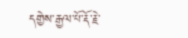དགྱེས་རྒྱལ་པོ་རྡོ་རྗེ་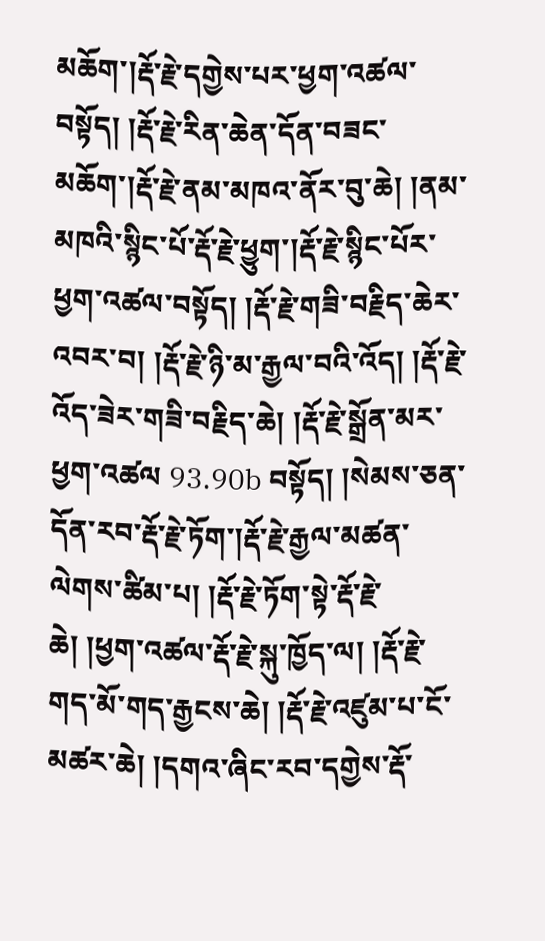མཆོག་།རྡོ་རྗེ་དགྱེས་པར་ཕྱག་འཚལ་བསྟོད། །རྡོ་རྗེ་རིན་ཆེན་དོན་བཟང་མཆོག་།རྡོ་རྗེ་ནམ་མཁའ་ནོར་བུ་ཆེ། །ནམ་མཁའི་སྙིང་པོ་རྡོ་རྗེ་ཕྱུག་།རྡོ་རྗེ་སྙིང་པོར་ཕྱག་འཚལ་བསྟོད། །རྡོ་རྗེ་གཟི་བརྗིད་ཆེར་འབར་བ། །རྡོ་རྗེ་ཉི་མ་རྒྱལ་བའི་འོད། །རྡོ་རྗེ་འོད་ཟེར་གཟི་བརྗིད་ཆེ། །རྡོ་རྗེ་སྒྲོན་མར་ཕྱག་འཚལ 93.90b བསྟོད། །སེམས་ཅན་དོན་རབ་རྡོ་རྗེ་ཏོག་།རྡོ་རྗེ་རྒྱལ་མཚན་ལེགས་ཚིམ་པ། །རྡོ་རྗེ་ཏོག་སྟེ་རྡོ་རྗེ་ཆེ། །ཕྱག་འཚལ་རྡོ་རྗེ་སྐུ་ཁྱོད་ལ། །རྡོ་རྗེ་གད་མོ་གད་རྒྱངས་ཆེ། །རྡོ་རྗེ་འཛུམ་པ་ངོ་མཚར་ཆེ། །དགའ་ཞིང་རབ་དགྱེས་རྡོ་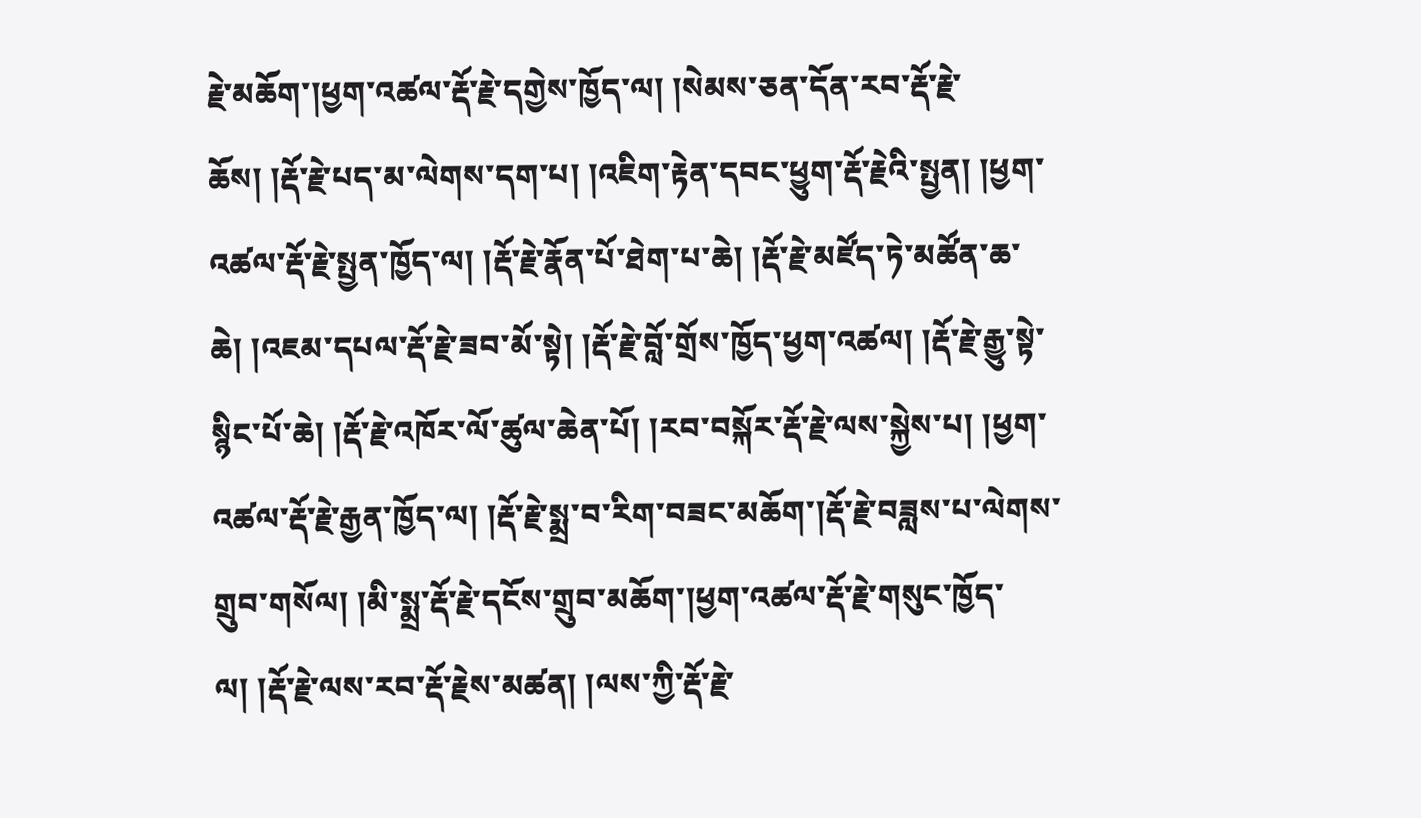རྗེ་མཆོག་།ཕྱག་འཚལ་རྡོ་རྗེ་དགྱེས་ཁྱོད་ལ། །སེམས་ཅན་དོན་རབ་རྡོ་རྗེ་ཆོས། །རྡོ་རྗེ་པད་མ་ལེགས་དག་པ། །འཇིག་རྟེན་དབང་ཕྱུག་རྡོ་རྗེའི་སྤྱན། །ཕྱག་འཚལ་རྡོ་རྗེ་སྤྱན་ཁྱོད་ལ། །རྡོ་རྗེ་རྣོན་པོ་ཐེག་པ་ཆེ། །རྡོ་རྗེ་མཛོད་ཏེ་མཚོན་ཆ་ཆེ། །འཇམ་དཔལ་རྡོ་རྗེ་ཟབ་མོ་སྟེ། །རྡོ་རྗེ་བློ་གྲོས་ཁྱོད་ཕྱག་འཚལ། །རྡོ་རྗེ་རྒྱུ་སྟེ་སྙིང་པོ་ཆེ། །རྡོ་རྗེ་འཁོར་ལོ་ཚུལ་ཆེན་པོ། །རབ་བསྐོར་རྡོ་རྗེ་ལས་སྐྱེས་པ། །ཕྱག་འཚལ་རྡོ་རྗེ་རྒྱན་ཁྱོད་ལ། །རྡོ་རྗེ་སྨྲ་བ་རིག་བཟང་མཆོག་།རྡོ་རྗེ་བཟླས་པ་ལེགས་གྲུབ་གསོལ། །མི་སྨྲ་རྡོ་རྗེ་དངོས་གྲུབ་མཆོག་།ཕྱག་འཚལ་རྡོ་རྗེ་གསུང་ཁྱོད་ལ། །རྡོ་རྗེ་ལས་རབ་རྡོ་རྗེས་མཚན། །ལས་ཀྱི་རྡོ་རྗེ་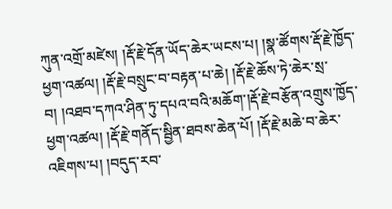ཀུན་འགྲོ་མཛེས། །རྡོ་རྗེ་དོན་ཡོད་ཆེར་ཡངས་པ། །སྣ་ཚོགས་རྡོ་རྗེ་ཁྱོད་ཕྱག་འཚལ། །རྡོ་རྗེ་བསྲུང་བ་བརྟན་པ་ཆེ། །རྡོ་རྗེ་ཆོས་ཏེ་ཆེར་སྲ་བ། །འཐབ་དཀའ་ཤིན་ཏུ་དཔའ་བའི་མཆོག་།རྡོ་རྗེ་བརྩོན་འགྲུས་ཁྱོད་ཕྱག་འཚལ། །རྡོ་རྗེ་གནོད་སྦྱིན་ཐབས་ཆེན་པོ། །རྡོ་རྗེ་མཆེ་བ་ཆེར་འཇིགས་པ། །བདུད་རབ་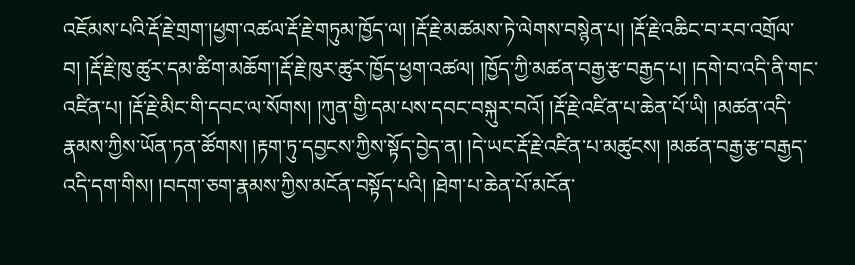འཇོམས་པའི་རྡོ་རྗེ་གྲག་།ཕྱག་འཚལ་རྡོ་རྗེ་གཏུམ་ཁྱོད་ལ། །རྡོ་རྗེ་མཚམས་ཏེ་ལེགས་བསྙེན་པ། །རྡོ་རྗེ་འཆིང་བ་རབ་འགྲོལ་བ། །རྡོ་རྗེ་ཁུ་ཚུར་དམ་ཚིག་མཆོག་།རྡོ་རྗེ་ཁུར་ཚུར་ཁྱོད་ཕྱག་འཚལ། །ཁྱོད་ཀྱི་མཚན་བརྒྱ་རྩ་བརྒྱད་པ། །དགེ་བ་འདི་ནི་གང་འཛིན་པ། །རྡོ་རྗེ་མིང་གི་དབང་ལ་སོགས། །ཀུན་གྱི་དམ་པས་དབང་བསྐུར་བའོ། །རྡོ་རྗེ་འཛིན་པ་ཆེན་པོ་ཡི། །མཚན་འདི་རྣམས་ཀྱིས་ཡོན་ཏན་ཚོགས། །རྟག་ཏུ་དབྱངས་ཀྱིས་སྟོད་བྱེད་ན། །དེ་ཡང་རྡོ་རྗེ་འཛིན་པ་མཚུངས། །མཚན་བརྒྱ་རྩ་བརྒྱད་འདི་དག་གིས། །བདག་ཅག་རྣམས་ཀྱིས་མངོན་བསྟོད་པའི། །ཐེག་པ་ཆེན་པོ་མངོན་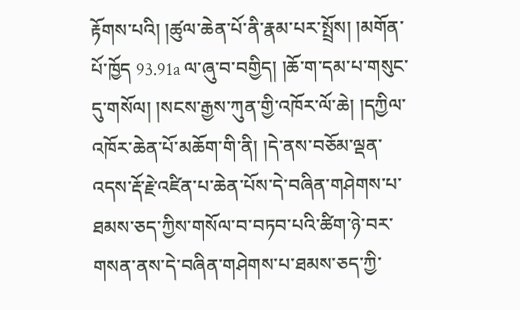རྟོགས་པའི། །ཚུལ་ཆེན་པོ་ནི་རྣམ་པར་སྤྲོས། །མགོན་པོ་ཁྱོད 93.91a ལ་ཞུ་བ་བགྱིད། །ཆོ་ག་དམ་པ་གསུང་དུ་གསོལ། །སངས་རྒྱས་ཀུན་གྱི་འཁོར་ལོ་ཆེ། །དཀྱིལ་འཁོར་ཆེན་པོ་མཆོག་གི་ནི། །དེ་ནས་བཅོམ་ལྡན་འདས་རྡོ་རྗེ་འཛིན་པ་ཆེན་པོས་དེ་བཞིན་གཤེགས་པ་ཐམས་ཅད་ཀྱིས་གསོལ་བ་བཏབ་པའི་ཚིག་ཉེ་བར་གསན་ནས་དེ་བཞིན་གཤེགས་པ་ཐམས་ཅད་ཀྱི་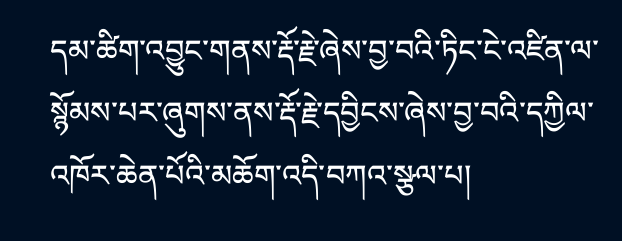དམ་ཚིག་འབྱུང་གནས་རྡོ་རྗེ་ཞེས་བྱ་བའི་ཏིང་ངེ་འཛིན་ལ་སྙོམས་པར་ཞུགས་ནས་རྡོ་རྗེ་དབྱིངས་ཞེས་བྱ་བའི་དཀྱིལ་འཁོར་ཆེན་པོའི་མཆོག་འདི་བཀའ་སྩལ་པ།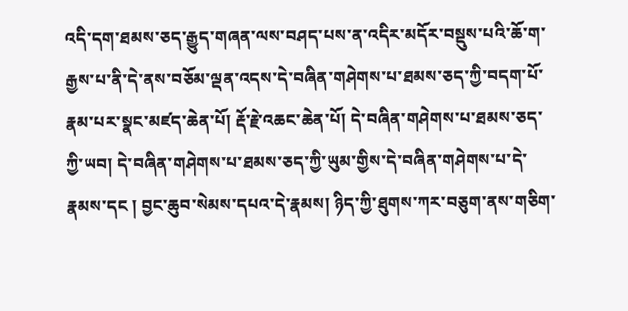འདི་དག་ཐམས་ཅད་རྒྱུད་གཞན་ལས་བཤད་པས་ན་འདིར་མདོར་བསྡུས་པའི་ཆོ་ག་རྒྱས་པ་ནི་དེ་ནས་བཅོམ་ལྡན་འདས་དེ་བཞིན་གཤེགས་པ་ཐམས་ཅད་ཀྱི་བདག་པོ་རྣམ་པར་སྣང་མཛད་ཆེན་པོ། རྡོ་རྗེ་འཆང་ཆེན་པོ། དེ་བཞིན་གཤེགས་པ་ཐམས་ཅད་ཀྱི་ཡབ། དེ་བཞིན་གཤེགས་པ་ཐམས་ཅད་ཀྱི་ཡུམ་གྱིས་དེ་བཞིན་གཤེགས་པ་དེ་རྣམས་དང ། བྱང་ཆུབ་སེམས་དཔའ་དེ་རྣམས། ཉིད་ཀྱི་ཐུགས་ཀར་བཅུག་ནས་གཅིག་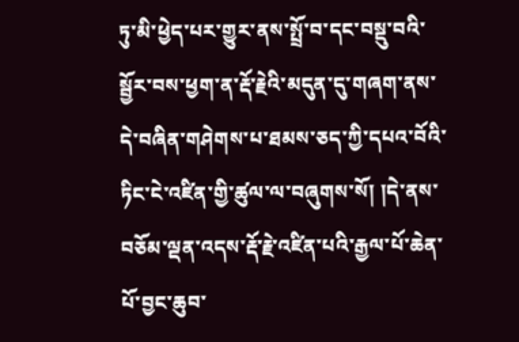ཏུ་མི་ཕྱེད་པར་གྱུར་ནས་སྤྲོ་བ་དང་བསྡུ་བའི་སྦྱོར་བས་ཕྱག་ན་རྡོ་རྗེའི་མདུན་དུ་གཞག་ནས་དེ་བཞིན་གཤེགས་པ་ཐམས་ཅད་ཀྱི་དཔའ་བོའི་ཏིང་ངེ་འཛིན་གྱི་ཚུལ་ལ་བཞུགས་སོ། །དེ་ནས་བཅོམ་ལྡན་འདས་རྡོ་རྗེ་འཛིན་པའི་རྒྱལ་པོ་ཆེན་པོ་བྱང་ཆུབ་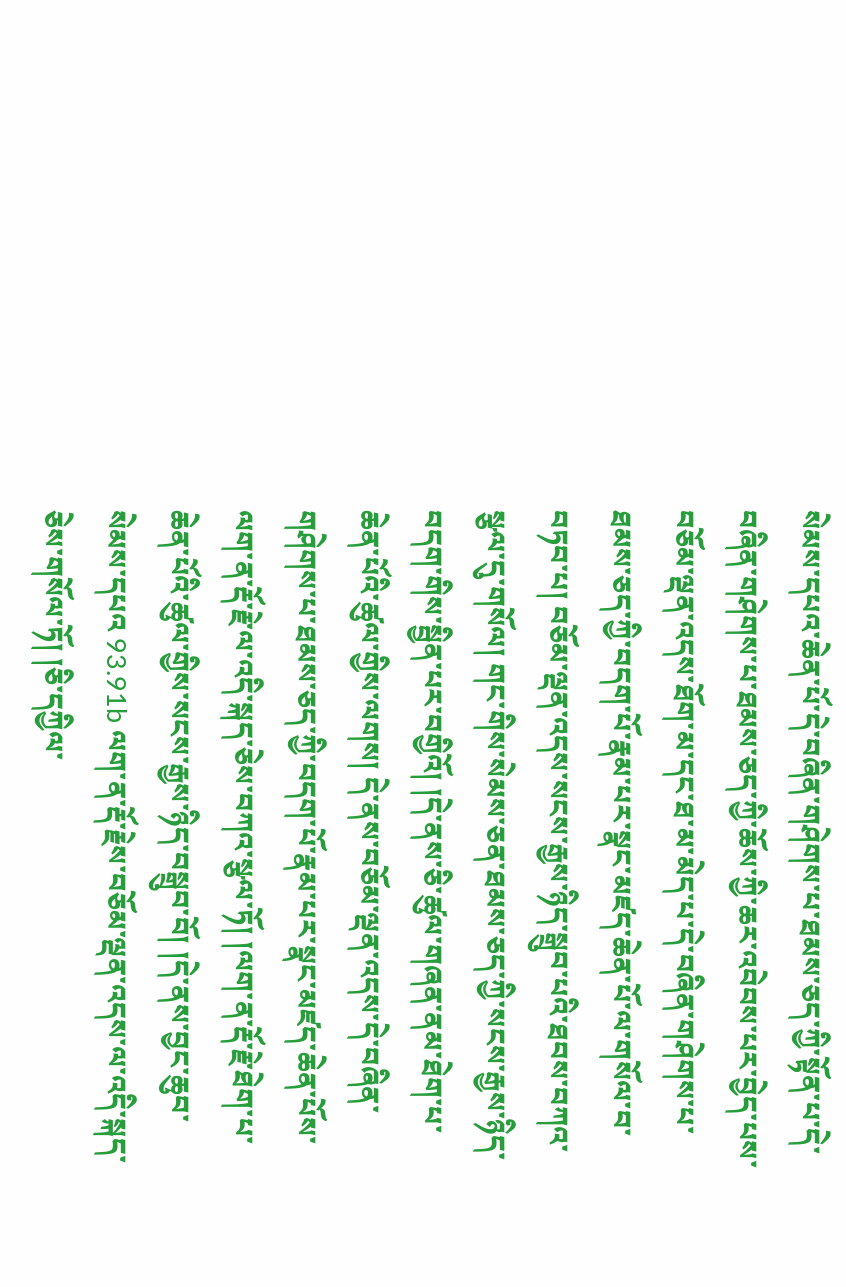སེམས་དཔའ་ཆེན་པོ་དེ་བཞིན་གཤེགས་པ་ཐམས་ཅད་ཀྱི་སྟོན་པ་དེ་བཞིན་གཤེགས་པ་ཐམས་ཅད་ཀྱི་ཆོས་ཀྱི་ཆར་འབེབས་པར་བྱེད་པས་བཅོམ་ལྡན་འདས་ཐོག་མ་དང་ཐ་མ་མེད་པ་དེ་བཞིན་གཤེགས་པ་ཐམས་ཅད་ཀྱི་བདག་པོ་རྣམ་པར་སྣང་མཛད་ཆེན་པོ་ལ་གསོལ་བ་བཏབ་པ། བཅོམ་ལྡན་འདས་སངས་རྒྱས་ཉིད་སྒྲུབ་པའི་ཐབས་བཀའ་སྩལ་དུ་གསོལ། གང་གིས་སེམས་ཅན་ཐམས་ཅད་ཀྱི་སངས་རྒྱས་ཉིད་བདག་གིས་སྦྱིན་པར་བགྱིའོ། །དེ་ནས་ཅི་ཚུལ་གཞན་ནམ་ཐེག་པ་ཆེན་པོའི་ཚུལ་གྱིས་ལགས། དེ་ནས་བཅོམ་ལྡན་འདས་དེ་བཞིན་གཤེགས་པ་ཐམས་ཅད་ཀྱི་བདག་པོ་རྣམ་པར་སྣང་མཛད་ཆེན་པོས་ལག་ན་རྡོ་རྗེ་ལ་འདི་སྐད་ཅེས་བཀའ་སྩལ་ཏོ། །ལག་ན་རྡོ་རྗེ་ཐེག་པ་ཆེན་པོའི་ཚུལ་གྱིས་སངས་རྒྱས་ཉིད་བསྒྲུབ་བོ། །དེ་ནས་བྱང་ཆུབ་སེམས་དཔའ 93.91b ལག་ན་རྡོ་རྗེས་བཅོམ་ལྡན་འདས་ལ་འདི་སྐད་ཅེས་གསོལ་ཏོ། །ཅི་དཀྱིལ་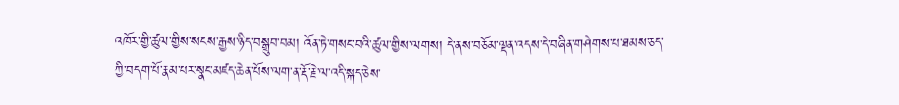འཁོར་གྱི་ཚུལ་གྱིས་སངས་རྒྱས་ཉིད་བསྒྲུབ་བམ། འོན་ཏེ་གསང་བའི་ཚུལ་གྱིས་ལགས། དེ་ནས་བཅོམ་ལྡན་འདས་དེ་བཞིན་གཤེགས་པ་ཐམས་ཅད་ཀྱི་བདག་པོ་རྣམ་པར་སྣང་མཛད་ཆེན་པོས་ལག་ན་རྡོ་རྗེ་ལ་འདི་སྐད་ཅེས་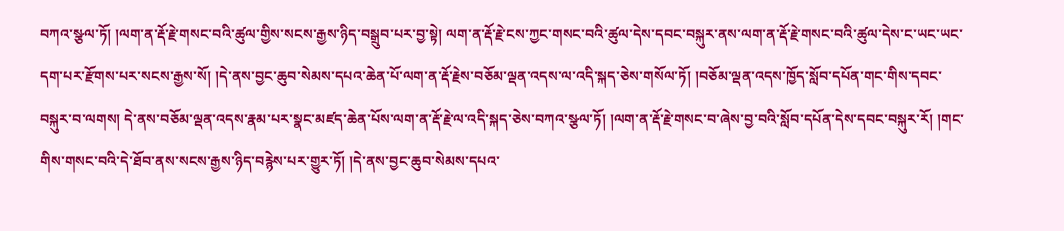བཀའ་སྩལ་ཏོ། །ལག་ན་རྡོ་རྗེ་གསང་བའི་ཚུལ་གྱིས་སངས་རྒྱས་ཉིད་བསྒྲུབ་པར་བྱ་སྟེ། ལག་ན་རྡོ་རྗེ་ངས་ཀྱང་གསང་བའི་ཚུལ་དེས་དབང་བསྐུར་ནས་ལག་ན་རྡོ་རྗེ་གསང་བའི་ཚུལ་དེས་ང་ཡང་ཡང་དག་པར་རྫོགས་པར་སངས་རྒྱས་སོ། །དེ་ནས་བྱང་ཆུབ་སེམས་དཔའ་ཆེན་པོ་ལག་ན་རྡོ་རྗེས་བཅོམ་ལྡན་འདས་ལ་འདི་སྐད་ཅེས་གསོལ་ཏོ། །བཅོམ་ལྡན་འདས་ཁྱོད་སློབ་དཔོན་གང་གིས་དབང་བསྐུར་བ་ལགས། དེ་ནས་བཅོམ་ལྡན་འདས་རྣམ་པར་སྣང་མཛད་ཆེན་པོས་ལག་ན་རྡོ་རྗེ་ལ་འདི་སྐད་ཅེས་བཀའ་སྩལ་ཏོ། །ལག་ན་རྡོ་རྗེ་གསང་བ་ཞེས་བྱ་བའི་སློབ་དཔོན་དེས་དབང་བསྐུར་རོ། །གང་གིས་གསང་བའི་དེ་ཐོབ་ནས་སངས་རྒྱས་ཉིད་བརྙེས་པར་གྱུར་ཏོ། །དེ་ནས་བྱང་ཆུབ་སེམས་དཔའ་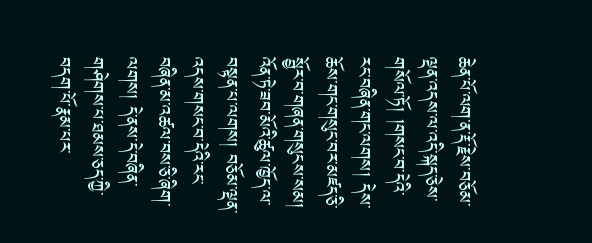ཆེན་པོ་ལག་ན་རྡོ་རྗེས་བཅོམ་ལྡན་འདས་ལ་འདི་སྐད་ཅེས་གསོལ་ཏོ། །གསང་བ་དེའི་རང་བཞིན་གང་ལགས། དེས་ཆོས་གང་གསུང་བར་མཛད་ཅི་སྦྱོར་བ་གཞན་གསུངས་སམ། འོན་ཏེ་ཟབ་མོའི་ཚུལ་ཁྱོད་ལ་བསྟན་པ་ལགས། བཅོམ་ལྡན་འདས་གསང་བ་དེའི་རང་བཞིན་མ་འཚལ་བས་ཅི་ཞིག་ལགས། དེ་ནས་དེ་བཞིན་གཤེགས་པ་ཐམས་ཅད་ཀྱི་བདག་པོ་རྣམ་པར་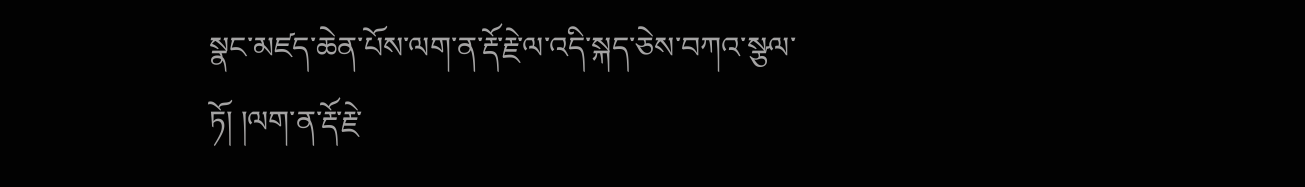སྣང་མཛད་ཆེན་པོས་ལག་ན་རྡོ་རྗེ་ལ་འདི་སྐད་ཅེས་བཀའ་སྩལ་ཏོ། །ལག་ན་རྡོ་རྗེ་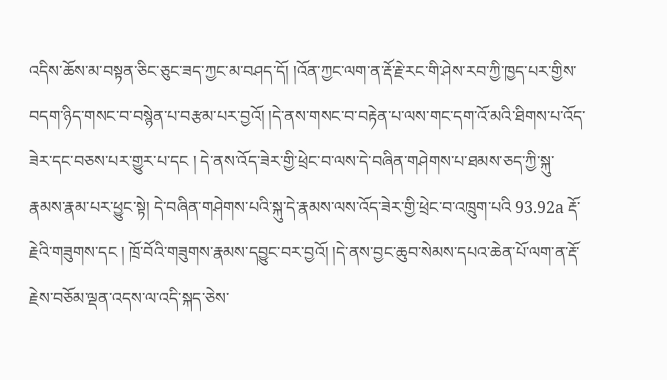འདིས་ཆོས་མ་བསྟན་ཅིང་ཅུང་ཟད་ཀྱང་མ་བཤད་དོ། །འོན་ཀྱང་ལག་ན་རྡོ་རྗེ་རང་གི་ཤེས་རབ་ཀྱི་ཁྱད་པར་གྱིས་བདག་ཉིད་གསང་བ་བསྙེན་པ་བརྩམ་པར་བྱའོ། །དེ་ནས་གསང་བ་བརྟེན་པ་ལས་གང་དག་འོ་མའི་ཐིགས་པ་འོད་ཟེར་དང་བཅས་པར་གྱུར་པ་དང ། དེ་ནས་འོད་ཟེར་གྱི་ཕྲེང་བ་ལས་དེ་བཞིན་གཤེགས་པ་ཐམས་ཅད་ཀྱི་སྐུ་རྣམས་རྣམ་པར་ཕྱུང་སྟེ། དེ་བཞིན་གཤེགས་པའི་སྐུ་དེ་རྣམས་ལས་འོད་ཟེར་གྱི་ཕྲེང་བ་འཁྲུག་པའི 93.92a རྡོ་རྗེའི་གཟུགས་དང ། ཁྲོ་བོའི་གཟུགས་རྣམས་དབྱུང་བར་བྱའོ། །དེ་ནས་བྱང་ཆུབ་སེམས་དཔའ་ཆེན་པོ་ལག་ན་རྡོ་རྗེས་བཅོམ་ལྡན་འདས་ལ་འདི་སྐད་ཅེས་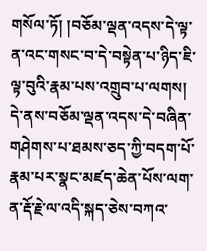གསོལ་ཏོ། །བཅོམ་ལྡན་འདས་དེ་ལྟ་ན་འང་གསང་བ་དེ་བསྟེན་པ་ཉིད་ཇི་ལྟ་བུའི་རྣམ་པས་འགྲུབ་པ་ལགས། དེ་ནས་བཅོམ་ལྡན་འདས་དེ་བཞིན་གཤེགས་པ་ཐམས་ཅད་ཀྱི་བདག་པོ་རྣམ་པར་སྣང་མཛད་ཆེན་པོས་ལག་ན་རྡོ་རྗེ་ལ་འདི་སྐད་ཅེས་བཀའ་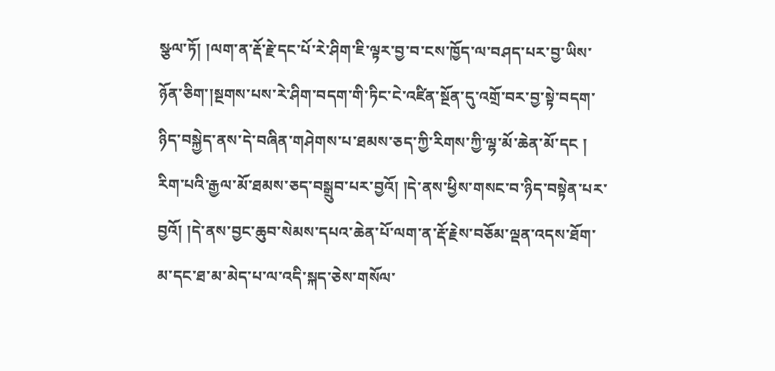སྩལ་ཏོ། །ལག་ན་རྡོ་རྗེ་དང་པོ་རེ་ཤིག་ཇི་ལྟར་བྱ་བ་ངས་ཁྱོད་ལ་བཤད་པར་བྱ་ཡིས་ཉོན་ཅིག་།སྔགས་པས་རེ་ཤིག་བདག་གི་ཏིང་ངེ་འཛིན་སྔོན་དུ་འགྲོ་བར་བྱ་སྟེ་བདག་ཉིད་བསྐྱེད་ནས་དེ་བཞིན་གཤེགས་པ་ཐམས་ཅད་ཀྱི་རིགས་ཀྱི་ལྷ་མོ་ཆེན་མོ་དང ། རིག་པའི་རྒྱལ་མོ་ཐམས་ཅད་བསྒྲུབ་པར་བྱའོ། །དེ་ནས་ཕྱིས་གསང་བ་ཉིད་བསྟེན་པར་བྱའོ། །དེ་ནས་བྱང་ཆུབ་སེམས་དཔའ་ཆེན་པོ་ལག་ན་རྡོ་རྗེས་བཅོམ་ལྡན་འདས་ཐོག་མ་དང་ཐ་མ་མེད་པ་ལ་འདི་སྐད་ཅེས་གསོལ་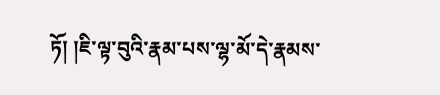ཏོ། །ཇི་ལྟ་བུའི་རྣམ་པས་ལྷ་མོ་དེ་རྣམས་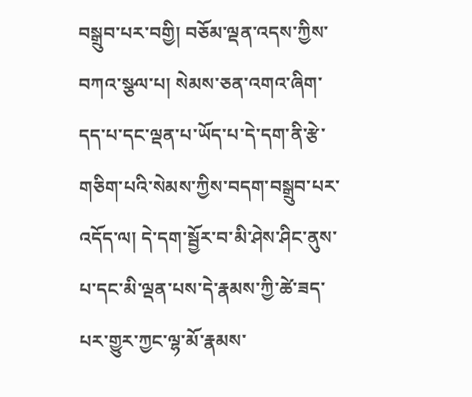བསྒྲུབ་པར་བགྱི། བཅོམ་ལྡན་འདས་ཀྱིས་བཀའ་སྩལ་པ། སེམས་ཅན་འགའ་ཞིག་དད་པ་དང་ལྡན་པ་ཡོད་པ་དེ་དག་ནི་རྩེ་གཅིག་པའི་སེམས་ཀྱིས་བདག་བསྒྲུབ་པར་འདོད་ལ། དེ་དག་སྦྱོར་བ་མི་ཤེས་ཤིང་ནུས་པ་དང་མི་ལྡན་པས་དེ་རྣམས་ཀྱི་ཚེ་ཟད་པར་གྱུར་ཀྱང་ལྷ་མོ་རྣམས་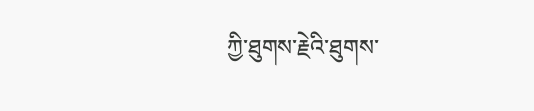ཀྱི་ཐུགས་རྗེའི་ཐུགས་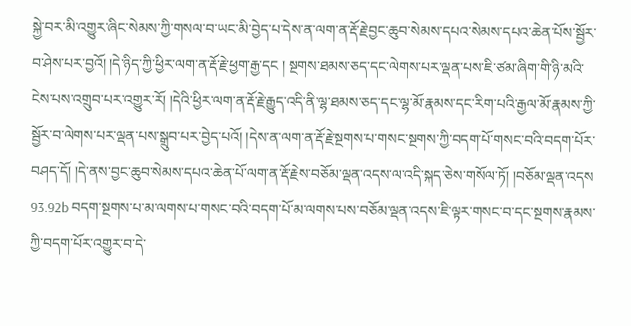སྐྱེ་བར་མི་འགྱུར་ཞིང་སེམས་ཀྱི་གསལ་བ་ཡང་མི་བྱེད་པ་དེས་ན་ལག་ན་རྡོ་རྗེ་བྱང་ཆུབ་སེམས་དཔའ་སེམས་དཔའ་ཆེན་པོས་སྦྱོར་བ་ཤེས་པར་བྱའོ། །དེ་ཉིད་ཀྱི་ཕྱིར་ལག་ན་རྡོ་རྗེ་ཕྱག་རྒྱ་དང ། སྔགས་ཐམས་ཅད་དང་ལེགས་པར་ལྡན་པས་ཇི་ཙམ་ཞིག་གི་ཉི་མའི་ངེས་པས་འགྲུབ་པར་འགྱུར་རོ། །དེའི་ཕྱིར་ལག་ན་རྡོ་རྗེ་རྒྱུད་འདི་ནི་ལྷ་ཐམས་ཅད་དང་ལྷ་མོ་རྣམས་དང་རིག་པའི་རྒྱལ་མོ་རྣམས་ཀྱི་སྦྱོར་བ་ལེགས་པར་ལྡན་པས་སྒྲུབ་པར་བྱེད་པའོ། །དེས་ན་ལག་ན་རྡོ་རྗེ་སྔགས་པ་གསང་སྔགས་ཀྱི་བདག་པོ་གསང་བའི་བདག་པོར་བཤད་དོ། །དེ་ནས་བྱང་ཆུབ་སེམས་དཔའ་ཆེན་པོ་ལག་ན་རྡོ་རྗེས་བཅོམ་ལྡན་འདས་ལ་འདི་སྐད་ཅེས་གསོལ་ཏོ། །བཅོམ་ལྡན་འདས 93.92b བདག་སྔགས་པ་མ་ལགས་པ་གསང་བའི་བདག་པོ་མ་ལགས་པས་བཅོམ་ལྡན་འདས་ཇི་ལྟར་གསང་བ་དང་སྔགས་རྣམས་ཀྱི་བདག་པོར་འགྱུར་བ་དེ་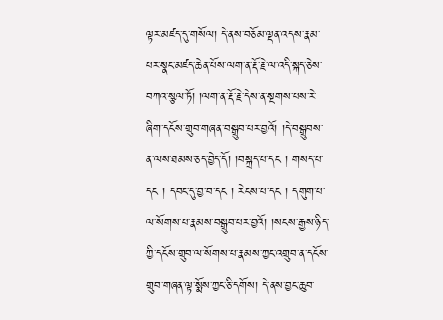ལྟར་མཛད་དུ་གསོལ། དེ་ནས་བཅོམ་ལྡན་འདས་རྣམ་པར་སྣང་མཛད་ཆེན་པོས་ལག་ན་རྡོ་རྗེ་ལ་འདི་སྐད་ཅེས་བཀའ་སྩལ་ཏོ། །ལག་ན་རྡོ་རྗེ་དེས་ན་སྔགས་པས་རེ་ཞིག་དངོས་གྲུབ་གཞན་བསྒྲུབ་པར་བྱའོ། །དེ་བསྒྲུབས་ན་ལས་ཐམས་ཅད་བྱེད་དོ། །བསྐྲད་པ་དང ། གསད་པ་དང ། དབང་དུ་བྱ་བ་དང ། རེངས་པ་དང ། དགུག་པ་ལ་སོགས་པ་རྣམས་བསྒྲུབ་པར་བྱའོ། །སངས་རྒྱས་ཉིད་ཀྱི་དངོས་གྲུབ་ལ་སོགས་པ་རྣམས་ཀྱང་འགྲུབ་ན་དངོས་གྲུབ་གཞན་ལྟ་སྨོས་ཀྱང་ཅི་དགོས། དེ་ནས་བྱང་ཆུབ་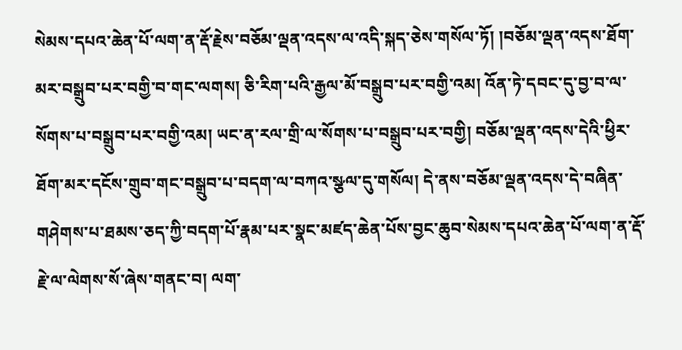སེམས་དཔའ་ཆེན་པོ་ལག་ན་རྡོ་རྗེས་བཅོམ་ལྡན་འདས་ལ་འདི་སྐད་ཅེས་གསོལ་ཏོ། །བཅོམ་ལྡན་འདས་ཐོག་མར་བསྒྲུབ་པར་བགྱི་བ་གང་ལགས། ཅི་རིག་པའི་རྒྱལ་མོ་བསྒྲུབ་པར་བགྱི་འམ། འོན་ཏེ་དབང་དུ་བྱ་བ་ལ་སོགས་པ་བསྒྲུབ་པར་བགྱི་འམ། ཡང་ན་རལ་གྲི་ལ་སོགས་པ་བསྒྲུབ་པར་བགྱི། བཅོམ་ལྡན་འདས་དེའི་ཕྱིར་ཐོག་མར་དངོས་གྲུབ་གང་བསྒྲུབ་པ་བདག་ལ་བཀའ་སྩལ་དུ་གསོལ། དེ་ནས་བཅོམ་ལྡན་འདས་དེ་བཞིན་གཤེགས་པ་ཐམས་ཅད་ཀྱི་བདག་པོ་རྣམ་པར་སྣང་མཛད་ཆེན་པོས་བྱང་ཆུབ་སེམས་དཔའ་ཆེན་པོ་ལག་ན་རྡོ་རྗེ་ལ་ལེགས་སོ་ཞེས་གནང་བ། ལག་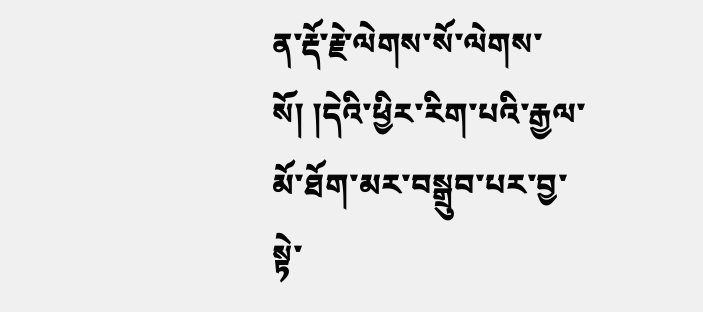ན་རྡོ་རྗེ་ལེགས་སོ་ལེགས་སོ། །དེའི་ཕྱིར་རིག་པའི་རྒྱལ་མོ་ཐོག་མར་བསྒྲུབ་པར་བྱ་སྟེ་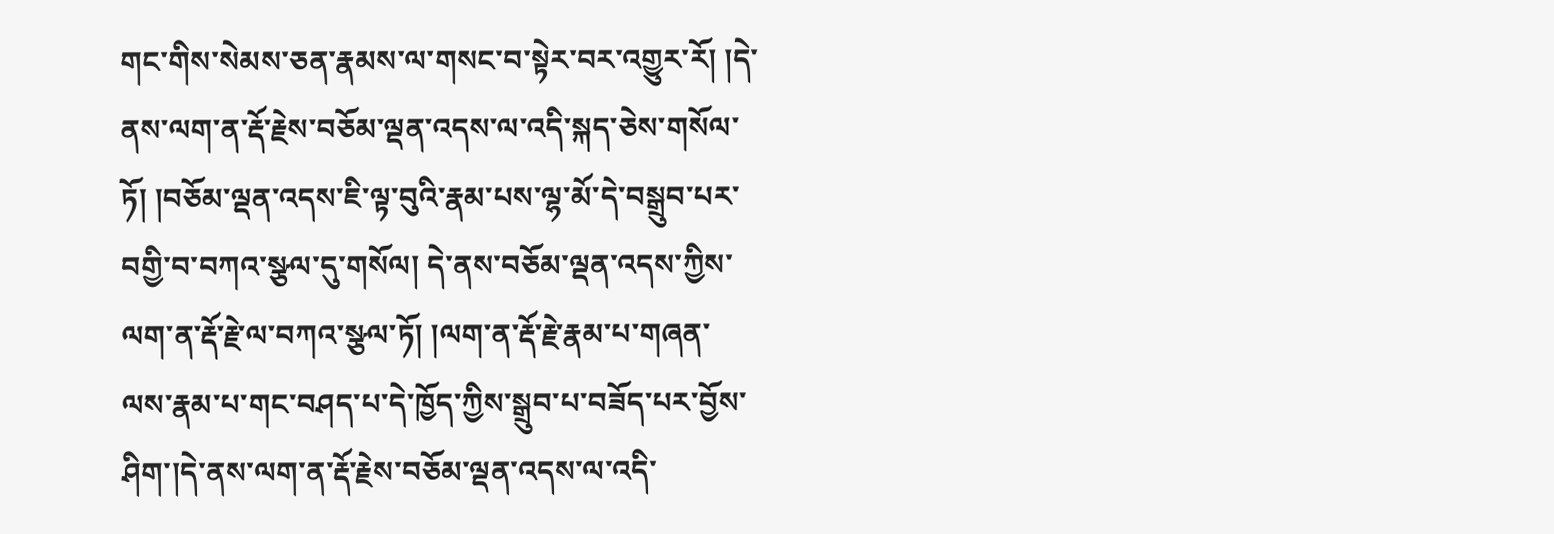གང་གིས་སེམས་ཅན་རྣམས་ལ་གསང་བ་སྟེར་བར་འགྱུར་རོ། །དེ་ནས་ལག་ན་རྡོ་རྗེས་བཅོམ་ལྡན་འདས་ལ་འདི་སྐད་ཅེས་གསོལ་ཏོ། །བཅོམ་ལྡན་འདས་ཇི་ལྟ་བུའི་རྣམ་པས་ལྷ་མོ་དེ་བསྒྲུབ་པར་བགྱི་བ་བཀའ་སྩལ་དུ་གསོལ། དེ་ནས་བཅོམ་ལྡན་འདས་ཀྱིས་ལག་ན་རྡོ་རྗེ་ལ་བཀའ་སྩལ་ཏོ། །ལག་ན་རྡོ་རྗེ་རྣམ་པ་གཞན་ལས་རྣམ་པ་གང་བཤད་པ་དེ་ཁྱོད་ཀྱིས་སྒྲུབ་པ་བཟོད་པར་བྱོས་ཤིག་།དེ་ནས་ལག་ན་རྡོ་རྗེས་བཅོམ་ལྡན་འདས་ལ་འདི་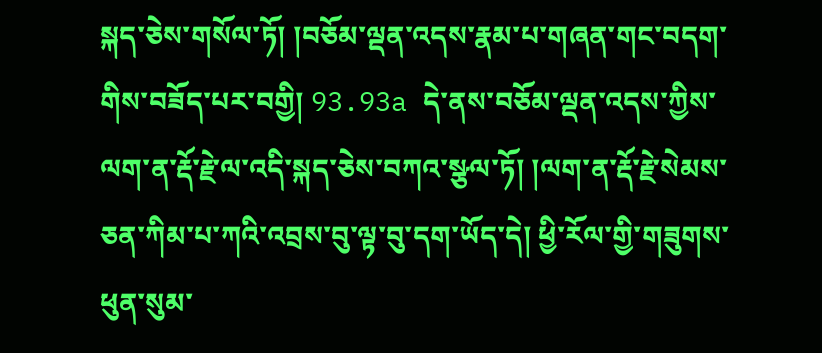སྐད་ཅེས་གསོལ་ཏོ། །བཅོམ་ལྡན་འདས་རྣམ་པ་གཞན་གང་བདག་གིས་བཟོད་པར་བགྱི། 93.93a དེ་ནས་བཅོམ་ལྡན་འདས་ཀྱིས་ལག་ན་རྡོ་རྗེ་ལ་འདི་སྐད་ཅེས་བཀའ་སྩལ་ཏོ། །ལག་ན་རྡོ་རྗེ་སེམས་ཅན་ཀིམ་པ་ཀའི་འབྲས་བུ་ལྟ་བུ་དག་ཡོད་དེ། ཕྱི་རོལ་གྱི་གཟུགས་ཕུན་སུམ་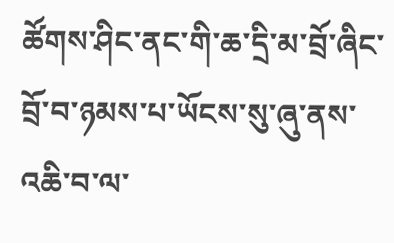ཚོགས་ཤིང་ནང་གི་ཆ་དྲི་མ་བྲོ་ཞིང་བྲོ་བ་ཉམས་པ་ཡོངས་སུ་ཞུ་ནས་འཆི་བ་ལ་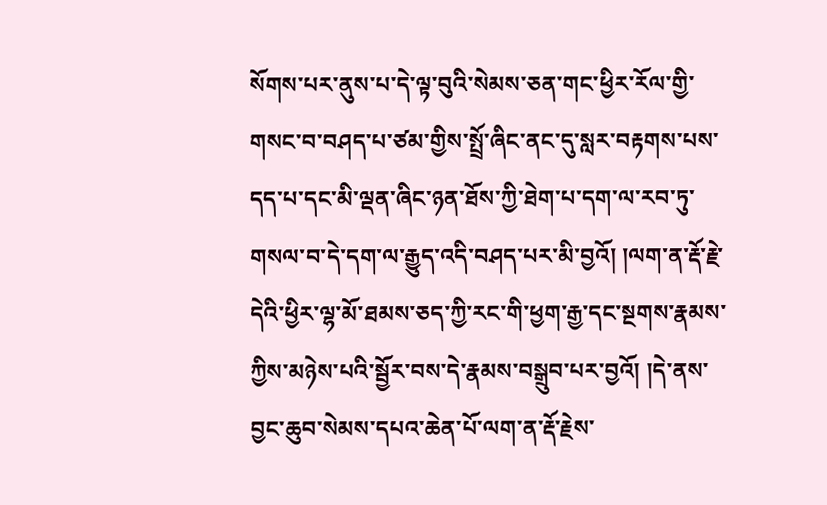སོགས་པར་ནུས་པ་དེ་ལྟ་བུའི་སེམས་ཅན་གང་ཕྱིར་རོལ་གྱི་གསང་བ་བཤད་པ་ཙམ་གྱིས་སྤྲོ་ཞིང་ནང་དུ་སླར་བརྟགས་པས་དད་པ་དང་མི་ལྡན་ཞིང་ཉན་ཐོས་ཀྱི་ཐེག་པ་དག་ལ་རབ་ཏུ་གསལ་བ་དེ་དག་ལ་རྒྱུད་འདི་བཤད་པར་མི་བྱའོ། །ལག་ན་རྡོ་རྗེ་དེའི་ཕྱིར་ལྷ་མོ་ཐམས་ཅད་ཀྱི་རང་གི་ཕྱག་རྒྱ་དང་སྔགས་རྣམས་ཀྱིས་མཉེས་པའི་སྦྱོར་བས་དེ་རྣམས་བསྒྲུབ་པར་བྱའོ། །དེ་ནས་བྱང་ཆུབ་སེམས་དཔའ་ཆེན་པོ་ལག་ན་རྡོ་རྗེས་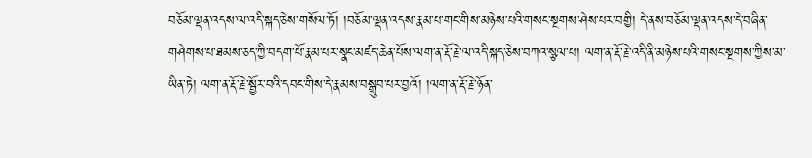བཅོམ་ལྡན་འདས་ལ་འདི་སྐད་ཅེས་གསོལ་ཏོ། །བཅོམ་ལྡན་འདས་རྣམ་པ་གང་གིས་མཉེས་པའི་གསང་སྔགས་ཤེས་པར་བགྱི། དེ་ནས་བཅོམ་ལྡན་འདས་དེ་བཞིན་གཤེགས་པ་ཐམས་ཅད་ཀྱི་བདག་པོ་རྣམ་པར་སྣང་མཛད་ཆེན་པོས་ལག་ན་རྡོ་རྗེ་ལ་འདི་སྐད་ཅེས་བཀའ་སྩལ་པ། ལག་ན་རྡོ་རྗེ་འདི་ནི་མཉེས་པའི་གསང་སྔགས་ཀྱིས་མ་ཡིན་ཏེ། ལག་ན་རྡོ་རྗེ་སྦྱོར་བའི་དབང་གིས་དེ་རྣམས་བསྒྲུབ་པར་བྱའོ། །ལག་ན་རྡོ་རྗེ་ཉོན་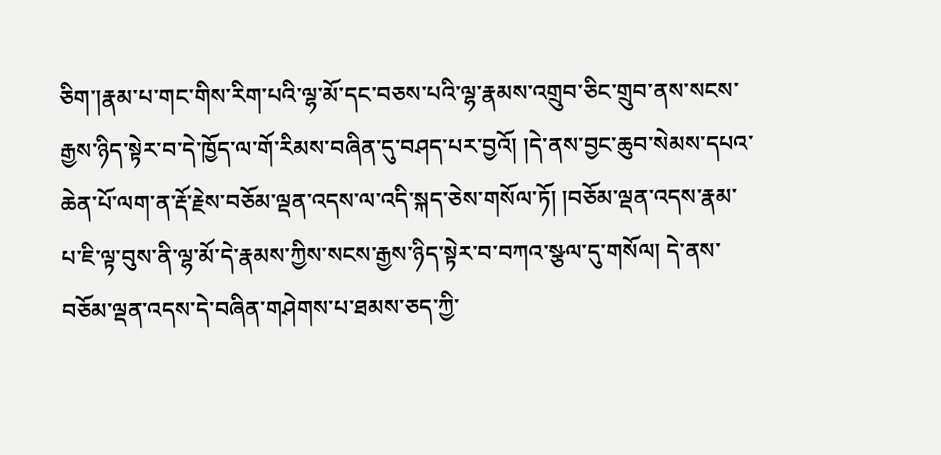ཅིག་།རྣམ་པ་གང་གིས་རིག་པའི་ལྷ་མོ་དང་བཅས་པའི་ལྷ་རྣམས་འགྲུབ་ཅིང་གྲུབ་ནས་སངས་རྒྱས་ཉིད་སྟེར་བ་དེ་ཁྱོད་ལ་གོ་རིམས་བཞིན་དུ་བཤད་པར་བྱའོ། །དེ་ནས་བྱང་ཆུབ་སེམས་དཔའ་ཆེན་པོ་ལག་ན་རྡོ་རྗེས་བཅོམ་ལྡན་འདས་ལ་འདི་སྐད་ཅེས་གསོལ་ཏོ། །བཅོམ་ལྡན་འདས་རྣམ་པ་ཇི་ལྟ་བུས་ནི་ལྷ་མོ་དེ་རྣམས་ཀྱིས་སངས་རྒྱས་ཉིད་སྟེར་བ་བཀའ་སྩལ་དུ་གསོལ། དེ་ནས་བཅོམ་ལྡན་འདས་དེ་བཞིན་གཤེགས་པ་ཐམས་ཅད་ཀྱི་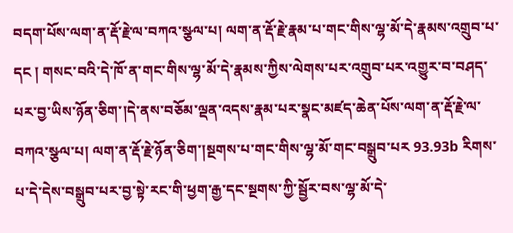བདག་པོས་ལག་ན་རྡོ་རྗེ་ལ་བཀའ་སྩལ་པ། ལག་ན་རྡོ་རྗེ་རྣམ་པ་གང་གིས་ལྷ་མོ་དེ་རྣམས་འགྲུབ་པ་དང ། གསང་བའི་དེ་ཁོ་ན་གང་གིས་ལྷ་མོ་དེ་རྣམས་ཀྱིས་ལེགས་པར་འགྲུབ་པར་འགྱུར་བ་བཤད་པར་བྱ་ཡིས་ཉོན་ཅིག་།དེ་ནས་བཅོམ་ལྡན་འདས་རྣམ་པར་སྣང་མཛད་ཆེན་པོས་ལག་ན་རྡོ་རྗེ་ལ་བཀའ་སྩལ་པ། ལག་ན་རྡོ་རྗེ་ཉོན་ཅིག་།སྔགས་པ་གང་གིས་ལྷ་མོ་གང་བསྒྲུབ་པར 93.93b རིགས་པ་དེ་དེས་བསྒྲུབ་པར་བྱ་སྟེ་རང་གི་ཕྱག་རྒྱ་དང་སྔགས་ཀྱི་སྦྱོར་བས་ལྷ་མོ་དེ་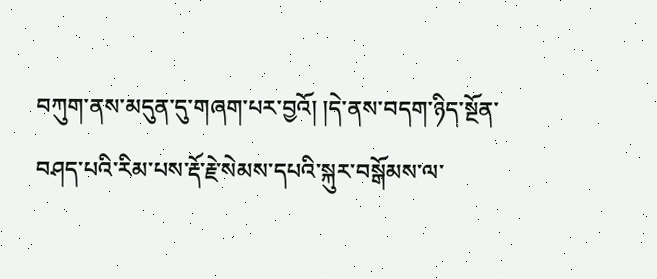བཀུག་ནས་མདུན་དུ་གཞག་པར་བྱའོ། །དེ་ནས་བདག་ཉིད་སྔོན་བཤད་པའི་རིམ་པས་རྡོ་རྗེ་སེམས་དཔའི་སྐུར་བསྒོམས་ལ་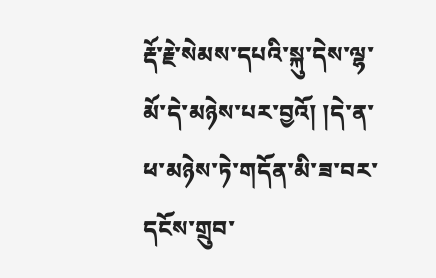རྡོ་རྗེ་སེམས་དཔའི་སྐུ་དེས་ལྷ་མོ་དེ་མཉེས་པར་བྱའོ། །དེ་ན་ཕ་མཉེས་ཏེ་གདོན་མི་ཟ་བར་དངོས་གྲུབ་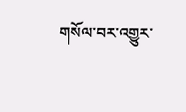གསོལ་བར་འགྱུར་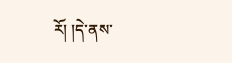རོ། །དེ་ནས་